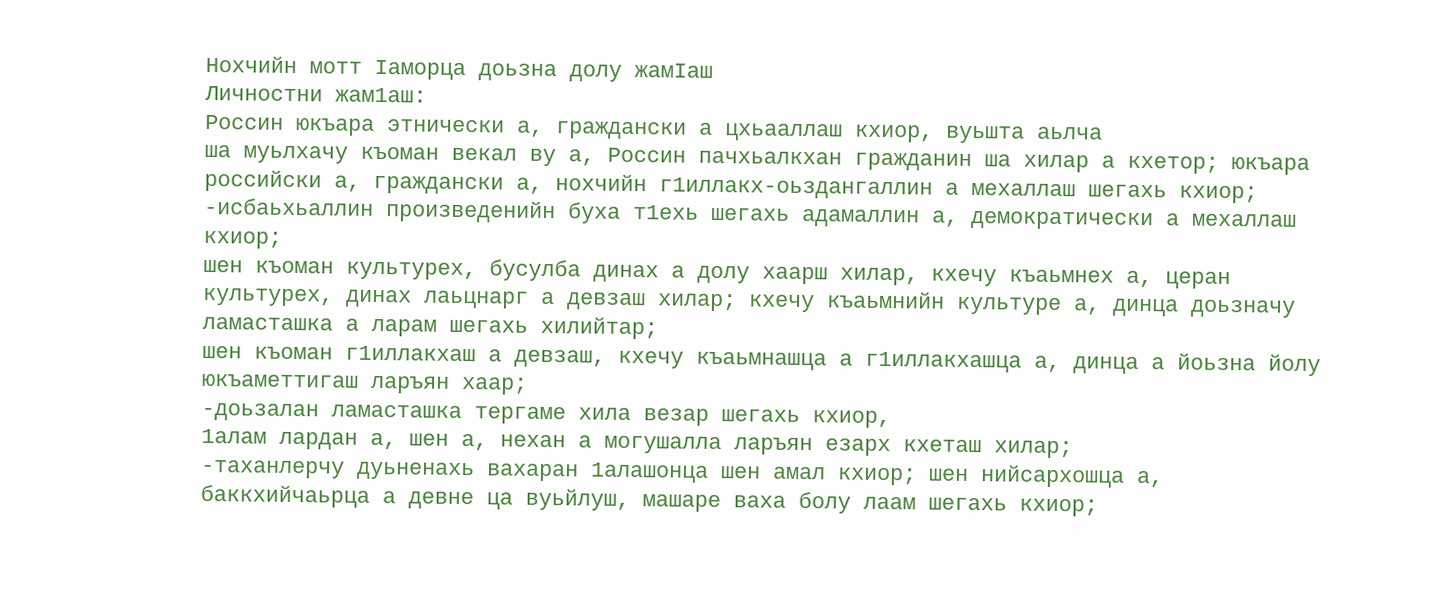Нохчийн мотт Iаморца доьзна долу жамIаш
Личностни жам1аш:
Россин юкъара этнически а, граждански а цхьааллаш кхиор, вуьшта аьлча
ша муьлхачу къоман векал ву а, Россин пачхьалкхан гражданин ша хилар а кхетор; юкъара российски а, граждански а, нохчийн г1иллакх-оьздангаллин а мехаллаш шегахь кхиор;
-исбаьхьаллин произведенийн буха т1ехь шегахь адамаллин а, демократически а мехаллаш кхиор;
шен къоман культурех, бусулба динах а долу хаарш хилар, кхечу къаьмнех а, церан культурех, динах лаьцнарг а девзаш хилар; кхечу къаьмнийн культуре а, динца доьзначу ламасташка а ларам шегахь хилийтар;
шен къоман г1иллакхаш а девзаш, кхечу къаьмнашца а г1иллакхашца а, динца а йоьзна йолу юкъаметтигаш ларъян хаар;
-доьзалан ламасташка тергаме хила везар шегахь кхиор,
1алам лардан а, шен а, нехан а могушалла ларъян езарх кхеташ хилар;
-таханлерчу дуьненахь вахаран 1алашонца шен амал кхиор; шен нийсархошца а, баккхийчаьрца а девне ца вуьйлуш, машаре ваха болу лаам шегахь кхиор;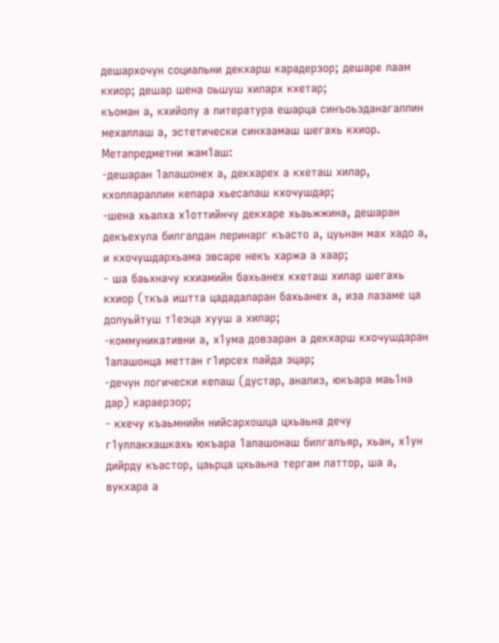дешархочун социальни декхарш карадерзор; дешаре лаам кхиор; дешар шена оьшуш хиларх кхетар;
къоман а, кхийолу а литература ешарца синъоьзданагаллин мехаллаш а, эстетически синхаамаш шегахь кхиор.
Метапредметни жам1аш:
-дешаран 1алашонех а, декхарех а кхеташ хилар, кхоллараллин кепара хьесапаш кхочушдар;
-шена хьалха х1оттийнчу декхаре хьаьжжина, дешаран декъехула билгалдан леринарг къасто а, цуьнан мах хадо а, и кхочушдархьама эвсаре некъ харжа а хаар;
- ша баьхначу кхиамийн бахьанех кхеташ хилар шегахь кхиор (ткъа иштта цададаларан бахьанех а, иза лазаме ца долуьйтуш т1еэца хууш а хилар;
-коммуникативни а, х1ума довзаран а декхарш кхочушдаран 1алашонца меттан г1ирсех пайда эцар;
-дечун логически кепаш (дустар, анализ, юкъара маь1на дар) караерзор;
- кхечу къаьмнийн нийсархошца цхьаьна дечу г1уллакхашкахь юкъара 1алашонаш билгалъяр, хьан, х1ун дийрду къастор, цаьрца цхьаьна тергам латтор, ша а, вукхара а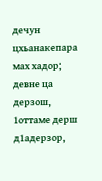дечун цхьанакепара мах хадор; девне ца дерзош, 1оттаме дерш д1адерзор,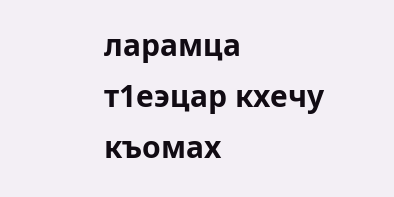ларамца т1еэцар кхечу къомах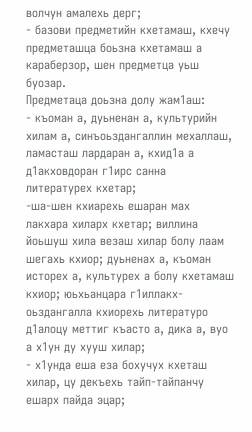волчун амалехь дерг;
- базови предметийн кхетамаш, кхечу предметашца боьзна кхетамаш а караберзор, шен предметца уьш буозар.
Предметаца доьзна долу жам1аш:
- къоман а, дуьненан а, культурийн хилам а, синъоьздангаллин мехаллаш, ламасташ лардаран а, кхид1а а д1акховдоран г1ирс санна литературех кхетар;
-ша-шен кхиарехь ешаран мах лакхара хиларх кхетар; виллина йоьшуш хила везаш хилар болу лаам шегахь кхиор; дуьненах а, къоман исторех а, культурех а болу кхетамаш кхиор; юьхьанцара г1иллакх-оьздангалла кхиорехь литературо д1алоцу меттиг къасто а, дика а, вуо а х1ун ду хууш хилар;
- х1унда еша еза бохучух кхеташ хилар, цу декъехь тайп-тайпанчу ешарх пайда эцар;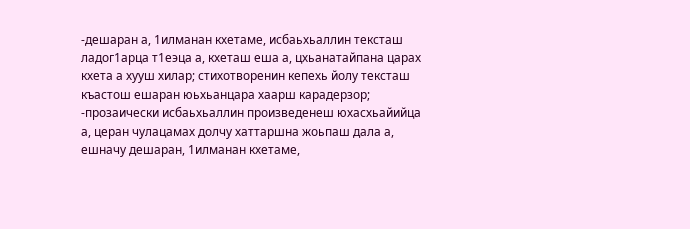-дешаран а, 1илманан кхетаме, исбаьхьаллин тексташ ладог1арца т1еэца а, кхеташ еша а, цхьанатайпана царах кхета а хууш хилар; стихотворенин кепехь йолу тексташ къастош ешаран юьхьанцара хаарш карадерзор;
-прозаически исбаьхьаллин произведенеш юхасхьайийца а, церан чулацамах долчу хаттаршна жоьпаш дала а, ешначу дешаран, 1илманан кхетаме,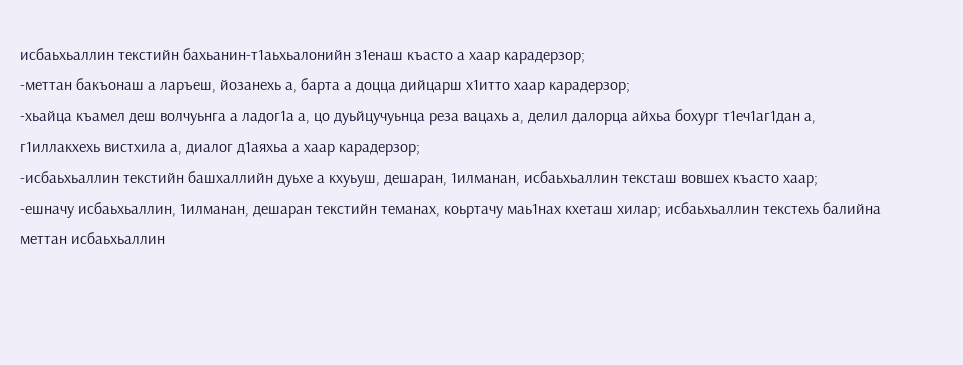исбаьхьаллин текстийн бахьанин-т1аьхьалонийн з1енаш къасто а хаар карадерзор;
-меттан бакъонаш а ларъеш, йозанехь а, барта а доцца дийцарш х1итто хаар карадерзор;
-хьайца къамел деш волчуьнга а ладог1а а, цо дуьйцучуьнца реза вацахь а, делил далорца айхьа бохург т1еч1аг1дан а, г1иллакхехь вистхила а, диалог д1аяхьа а хаар карадерзор;
-исбаьхьаллин текстийн башхаллийн дуьхе а кхуьуш, дешаран, 1илманан, исбаьхьаллин тексташ вовшех къасто хаар;
-ешначу исбаьхьаллин, 1илманан, дешаран текстийн теманах, коьртачу маь1нах кхеташ хилар; исбаьхьаллин текстехь балийна меттан исбаьхьаллин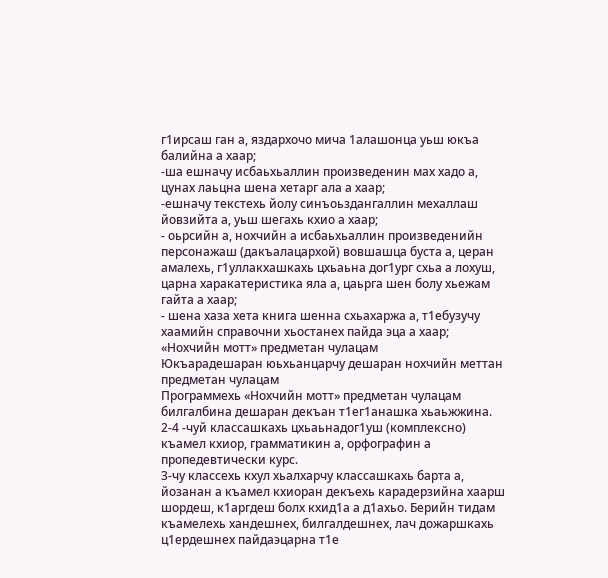г1ирсаш ган а, яздархочо мича 1алашонца уьш юкъа балийна а хаар;
-ша ешначу исбаьхьаллин произведенин мах хадо а, цунах лаьцна шена хетарг ала а хаар;
-ешначу текстехь йолу синъоьздангаллин мехаллаш йовзийта а, уьш шегахь кхио а хаар;
- оьрсийн а, нохчийн а исбаьхьаллин произведенийн персонажаш (дакъалацархой) вовшашца буста а, церан амалехь, г1уллакхашкахь цхьаьна дог1ург схьа а лохуш, царна харакатеристика яла а, цаьрга шен болу хьежам гайта а хаар;
- шена хаза хета книга шенна схьахаржа а, т1ебузучу хаамийн справочни хьостанех пайда эца а хаар;
«Нохчийн мотт» предметан чулацам
Юкъарадешаран юьхьанцарчу дешаран нохчийн меттан предметан чулацам
Программехь «Нохчийн мотт» предметан чулацам билгалбина дешаран декъан т1ег1анашка хьаьжжина.
2-4 -чуй классашкахь цхьаьнадог1уш (комплексно) къамел кхиор, грамматикин а, орфографин а пропедевтически курс.
3-чу классехь кхул хьалхарчу классашкахь барта а, йозанан а къамел кхиоран декъехь карадерзийна хаарш шордеш, к1аргдеш болх кхид1а а д1ахьо. Берийн тидам къамелехь хандешнех, билгалдешнех, лач дожаршкахь ц1ердешнех пайдаэцарна т1е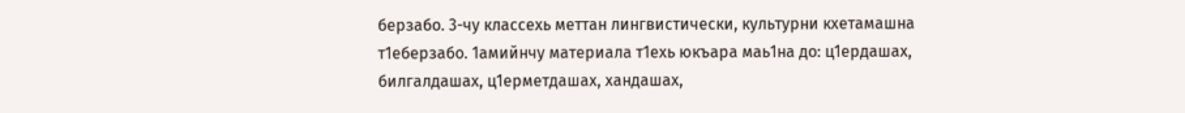берзабо. 3-чу классехь меттан лингвистически, культурни кхетамашна т1еберзабо. 1амийнчу материала т1ехь юкъара маь1на до: ц1ердашах, билгалдашах, ц1ерметдашах, хандашах,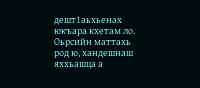дешт1аьхьенах юкъара кхетам ло. Оьрсийн маттахь род ю, хандешнаш яххьашца а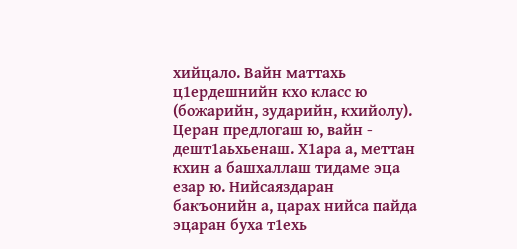хийцало. Вайн маттахь ц1ердешнийн кхо класс ю (божарийн, зударийн, кхийолу). Церан предлогаш ю, вайн - дешт1аьхьенаш. Х1ара а, меттан кхин а башхаллаш тидаме эца езар ю. Нийсаяздаран бакъонийн а, царах нийса пайда эцаран буха т1ехь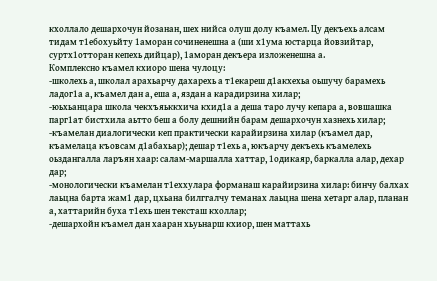кхоллало дешархочун йозанан, шех нийса олуш долу къамел. Цу декъехь алсам тидам т1ебохуьйту 1аморан сочиненешна а (ши х1ума юстарца йовзийтар, суртх1отторан кепехь дийцар), 1аморан декъера изложенешна а.
Комплексно къамел кхиоро шена чулоцу:
-школехь а, школал арахьарчу дахарехь а т1екареш д1акхехьа оьшучу барамехь ладог1а а, къамел дан а, еша а, яздан а карадирзина хилар;
-юьхьанцара школа чекхъяьккхича кхид1а а деша таро лучу кепара а, вовшашка парг1ат бистхила аьтто беш а болу дешнийн барам дешархочун хазнехь хилар;
-къамелан диалогически кеп практически карайирзина хилар (къамел дар, къамелаца къовсам д1абахьар); дешар т1ехь а, юкъарчу декъехь къамелехь оьздангалла ларъян хаар: салам-маршалла хаттар, 1одикаяр, баркалла алар, дехар дар;
-монологически къамелан т1еххулара форманаш карайирзина хилар: бинчу балхах лаьцна барта жам1 дар, цхьана билггалчу теманах лаьцна шена хетарг алар, планан а, хаттарийн буха т1ехь шен тексташ кхоллар;
-дешархойн къамел дан хааран хьуьнарш кхиор, шен маттахь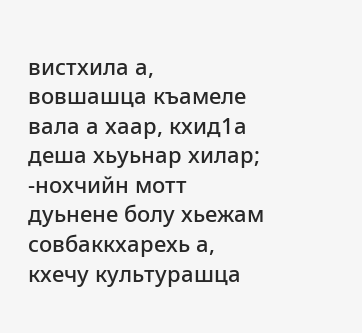вистхила а, вовшашца къамеле вала а хаар, кхид1а деша хьуьнар хилар;
-нохчийн мотт дуьнене болу хьежам совбаккхарехь а, кхечу культурашца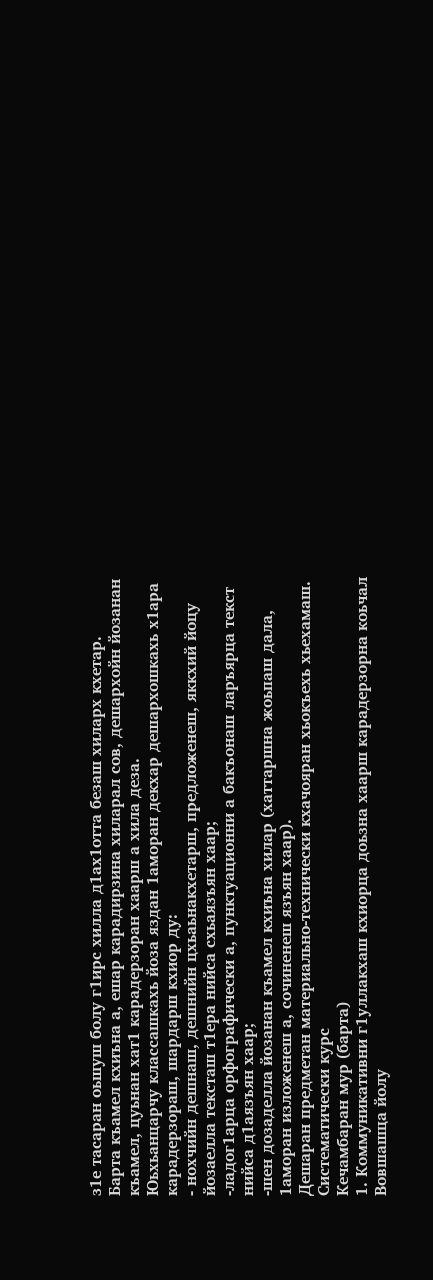з1е тасаран оьшуш болу г1ирс хилла д1ах1отта безаш хиларх кхетар.
Барта къамел кхиъна а, ешар карадирзина хиларал сов, дешархойн йозанан къамел, цуьнан хат1 карадерзоран хаарш а хила деза.
Юьхьанцарчу классашкахь йоза яздан 1аморан декхар дешархошкахь х1ара карадерзораш, шардарш кхиор ду:
- нохчийн дешнаш, дешнийн цхьаьнакхетарш, предложенеш, яккхий йоцу йозаелла тексташ т1ера нийса схьаязъян хаар;
-ладог1арца орфографически а, пунктуационни а бакъонаш ларъярца текст нийса д1аязъян хаар;
-шен дозаделла йозанан къамел кхиъна хилар (хаттаршна жоьпаш дала, 1аморан изложенеш а, сочиненеш язъян хаар).
Дешаран предметан материально-технически кхачояран хьокъехь хьехамаш. Систематически курс
Кечамбаран мур (барта)
1. Коммуникативни г1уллакхаш кхиорца доьзна хаарш карадерзорна коьчал
Вовшашца йолу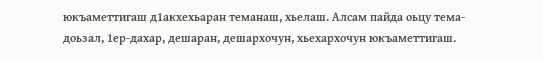юкъаметтигаш д1акхехьаран теманаш, хьелаш. Алсам пайда оьцу тема-доьзал, 1ер-дахар, дешаран, дешархочун, хьехархочун юкъаметтигаш.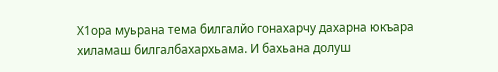Х1ора муьрана тема билгалйо гонахарчу дахарна юкъара хиламаш билгалбахархьама. И бахьана долуш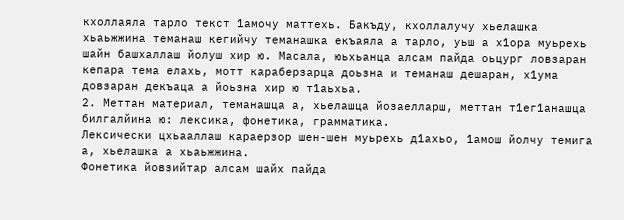кхоллаяла тарло текст 1амочу маттехь. Бакъду, кхоллалучу хьелашка хьаьжжина теманаш кегийчу теманашка екъаяла а тарло, уьш а х1ора муьрехь шайн башхаллаш йолуш хир ю. Масала, юьхьанца алсам пайда оьцург ловзаран кепара тема елахь, мотт караберзарца доьзна и теманаш дешаран, х1ума довзаран декъаца а йоьзна хир ю т1аьхьа.
2. Меттан материал, теманашца а, хьелашца йозаелларш, меттан т1ег1анашца билгалйина ю: лексика, фонетика, грамматика.
Лексически цхьааллаш караерзор шен-шен муьрехь д1ахьо, 1амош йолчу темига а, хьелашка а хьаьжжина.
Фонетика йовзийтар алсам шайх пайда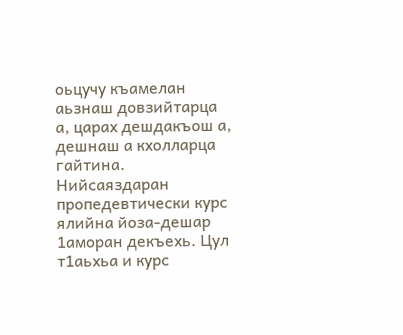оьцучу къамелан аьзнаш довзийтарца а, царах дешдакъош а, дешнаш а кхолларца гайтина. Нийсаяздаран пропедевтически курс ялийна йоза-дешар 1аморан декъехь. Цул т1аьхьа и курс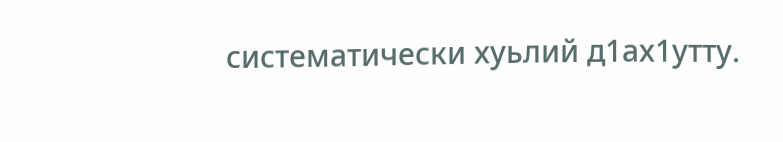систематически хуьлий д1ах1утту.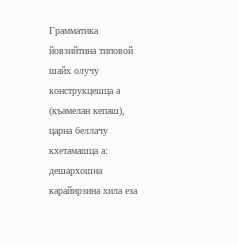Грамматика йовзийтина типовой шайх олучу конструкцешца а (къамелан кепаш), царна беллачу кхетамашца а: дешархошна карайирзина хила еза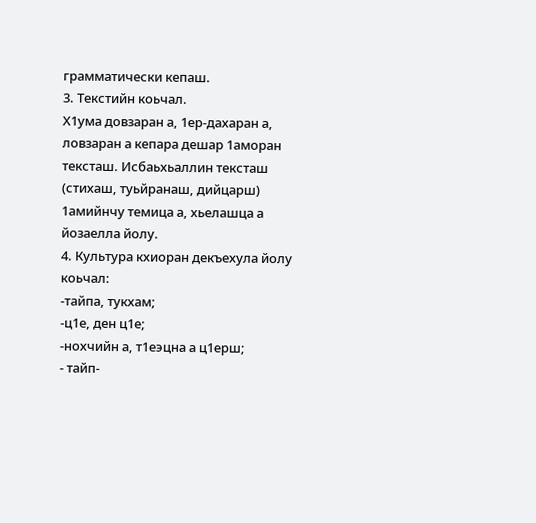грамматически кепаш.
3. Текстийн коьчал.
Х1ума довзаран а, 1ер-дахаран а, ловзаран а кепара дешар 1аморан тексташ. Исбаьхьаллин тексташ (стихаш, туьйранаш, дийцарш) 1амийнчу темица а, хьелашца а йозаелла йолу.
4. Культура кхиоран декъехула йолу коьчал:
-тайпа, тукхам;
-ц1е, ден ц1е;
-нохчийн а, т1еэцна а ц1ерш;
- тайп-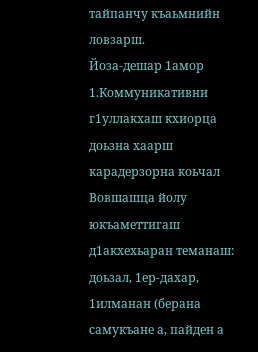тайпанчу къаьмнийн ловзарш.
Йоза-дешар 1амор
1.Коммуникативни г1уллакхаш кхиорца доьзна хаарш карадерзорна коьчал
Вовшашца йолу юкъаметтигаш д1акхехьаран теманаш: доьзал, 1ер-дахар, 1илманан (берана самукъане а, пайден а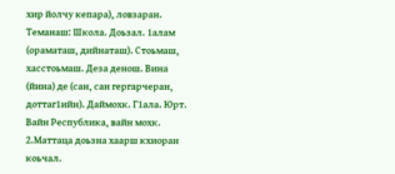хир йолчу кепара), ловзаран.
Теманаш: Школа. Доьзал. 1алам (ораматаш, дийнаташ). Стоьмаш, хасстоьмаш. Деза денош. Вина (йина) де (сан, сан гергарчеран, доттаг1ийн). Даймохк. Г1ала. Юрт. Вайн Республика, вайн мохк.
2.Маттаца доьзна хаарш кхиоран коьчал.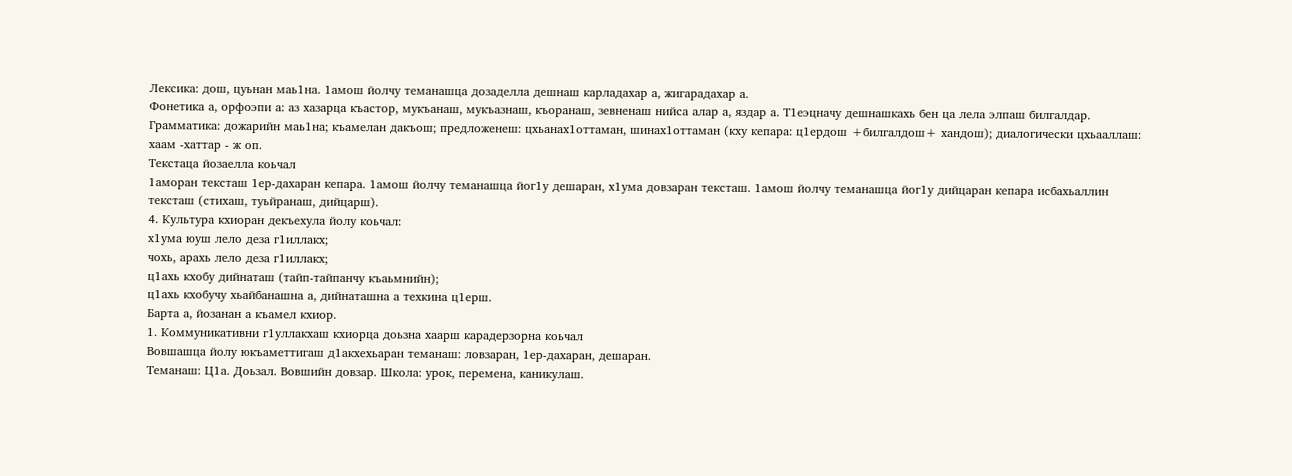Лексика: дош, цуьнан маь1на. 1амош йолчу теманашца дозаделла дешнаш карладахар а, жигарадахар а.
Фонетика а, орфоэпи а: аз хазарца къастор, мукъанаш, мукъазнаш, къоранаш, зевненаш нийса алар а, яздар а. Т1еэцначу дешнашкахь бен ца лела элпаш билгалдар.
Грамматика: дожарийн маь1на; къамелан дакъош; предложенеш: цхьанах1оттаман, шинах1оттаман (кху кепара: ц1ердош +билгалдош+ хандош); диалогически цхьааллаш: хаам -хаттар - ж оп.
Текстаца йозаелла коьчал
1аморан тексташ 1ер-дахаран кепара. 1амош йолчу теманашца йог1у дешаран, х1ума довзаран тексташ. 1амош йолчу теманашца йог1у дийцаран кепара исбахьаллин тексташ (стихаш, туьйранаш, дийцарш).
4. Культура кхиоран декъехула йолу коьчал:
х1ума юуш лело деза г1иллакх;
чохь, арахь лело деза г1иллакх;
ц1ахь кхобу дийнаташ (тайп-тайпанчу къаьмнийн);
ц1ахь кхобучу хьайбанашна а, дийнаташна а техкина ц1ерш.
Барта а, йозанан а къамел кхиор.
1. Коммуникативни г1уллакхаш кхиорца доьзна хаарш карадерзорна коьчал
Вовшашца йолу юкъаметтигаш д1акхехьаран теманаш: ловзаран, 1ер-дахаран, дешаран.
Теманаш: Ц1а. Доьзал. Вовшийн довзар. Школа: урок, перемена, каникулаш.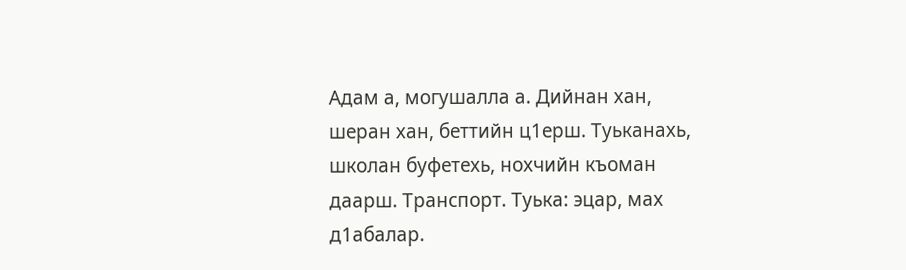Адам а, могушалла а. Дийнан хан, шеран хан, беттийн ц1ерш. Туьканахь, школан буфетехь, нохчийн къоман даарш. Транспорт. Туька: эцар, мах д1абалар.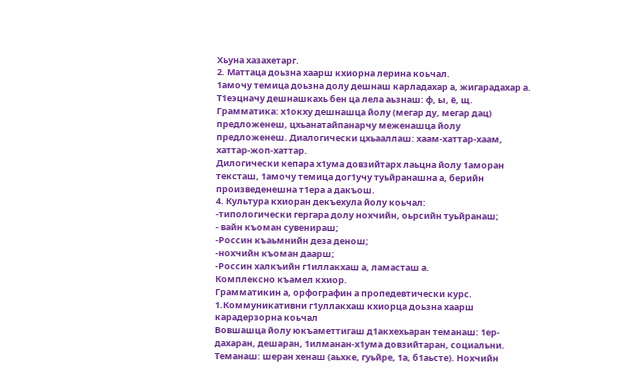Хьуна хазахетарг.
2. Маттаца доьзна хаарш кхиорна лерина коьчал.
1амочу темица доьзна долу дешнаш карладахар а, жигарадахар а. Т1еэцначу дешнашкахь бен ца лела аьзнаш: ф, ы, ё, щ.
Грамматика: х1окху дешнашца йолу (мегар ду, мегар дац) предложенеш, цхьанатайпанарчу меженашца йолу предложенеш. Диалогически цхьааллаш: хаам-хаттар-хаам, хаттар-жоп-хаттар.
Дилогически кепара х1ума довзийтарх лаьцна йолу 1аморан тексташ, 1амочу темица дог1учу туьйранашна а, берийн произведенешна т1ера а дакъош.
4. Культура кхиоран декъехула йолу коьчал:
-типологически гергара долу нохчийн, оьрсийн туьйранаш;
- вайн къоман сувенираш;
-Россин къаьмнийн деза денош;
-нохчийн къоман даарш;
-Россин халкъийн г1иллакхаш а, ламасташ а.
Комплексно къамел кхиор.
Грамматикин а, орфографин а пропедевтически курс.
1.Коммуникативни г1уллакхаш кхиорца доьзна хаарш карадерзорна коьчал
Вовшашца йолу юкъаметтигаш д1акхехьаран теманаш: 1ер-дахаран, дешаран, 1илманан-х1ума довзийтаран, социальни.
Теманаш: шеран хенаш (аьхке, гуьйре, 1а, б1аьсте). Нохчийн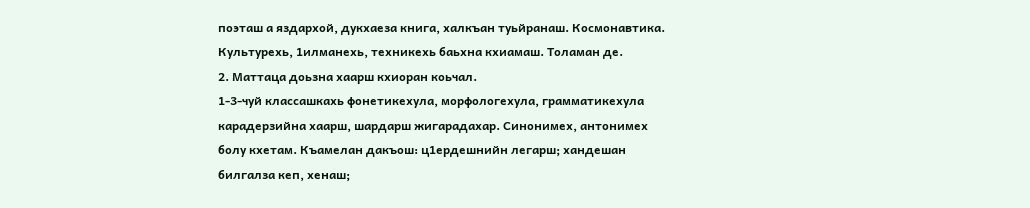поэташ а яздархой, дукхаеза книга, халкъан туьйранаш. Космонавтика. Культурехь, 1илманехь, техникехь баьхна кхиамаш. Толаман де.
2. Маттаца доьзна хаарш кхиоран коьчал.
1-3-чуй классашкахь фонетикехула, морфологехула, грамматикехула карадерзийна хаарш, шардарш жигарадахар. Синонимех, антонимех болу кхетам. Къамелан дакъош: ц1ердешнийн легарш; хандешан билгалза кеп, хенаш;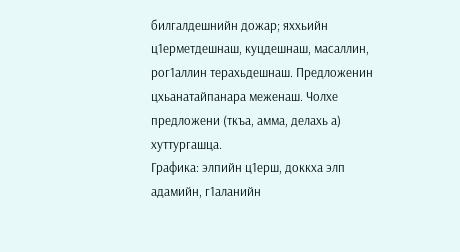билгалдешнийн дожар; яххьийн ц1ерметдешнаш, куцдешнаш, масаллин, рог1аллин терахьдешнаш. Предложенин цхьанатайпанара меженаш. Чолхе предложени (ткъа, амма, делахь а) хуттургашца.
Графика: элпийн ц1ерш, доккха элп адамийн, г1аланийн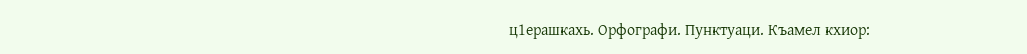ц1ерашкахь. Орфографи. Пунктуаци. Къамел кхиор: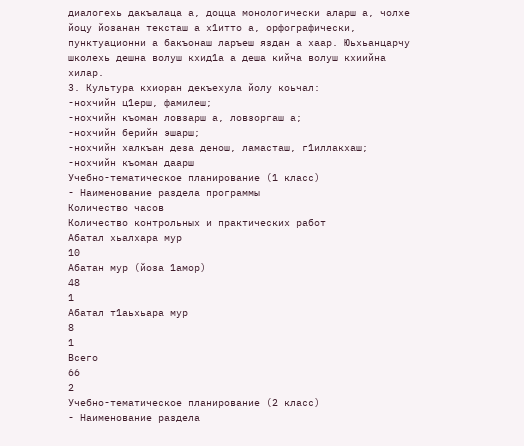диалогехь дакъалаца а, доцца монологически аларш а, чолхе йоцу йозанан тексташ а х1итто а, орфографически, пунктуационни а бакъонаш ларъеш яздан а хаар. Юьхьанцарчу школехь дешна волуш кхид1а а деша кийча волуш кхиийна хилар.
3. Культура кхиоран декъехула йолу коьчал:
-нохчийн ц1ерш, фамилеш;
-нохчийн къоман ловзарш а, ловзоргаш а;
-нохчийн берийн эшарш;
-нохчийн халкъан деза денош, ламасташ, г1иллакхаш;
-нохчийн къоман даарш
Учебно-тематическое планирование (1 класс)
- Наименование раздела программы
Количество часов
Количество контрольных и практических работ
Абатал хьалхара мур
10
Абатан мур (йоза 1амор)
48
1
Абатал т1аьхьара мур
8
1
Всего
66
2
Учебно-тематическое планирование (2 класс)
- Наименование раздела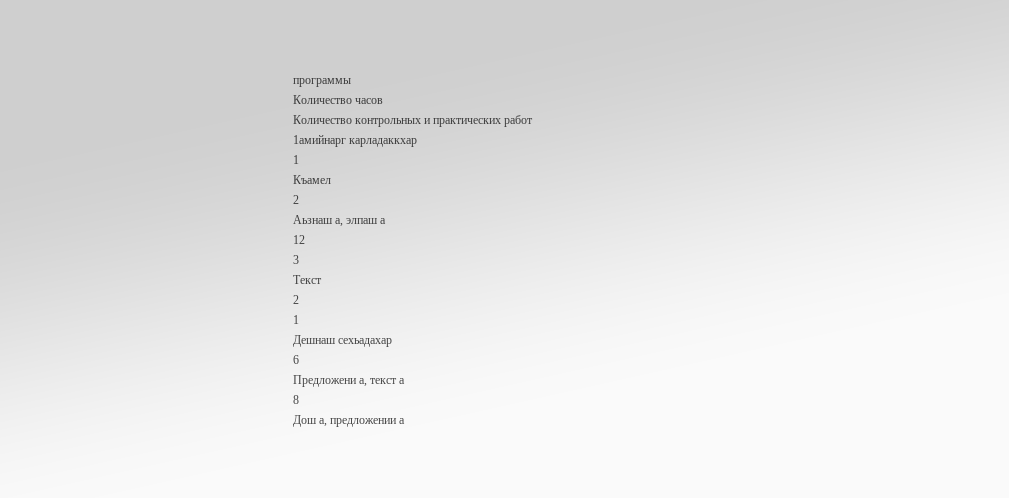программы
Количество часов
Количество контрольных и практических работ
1амийнарг карладаккхар
1
Къамел
2
Аьзнаш а, элпаш а
12
3
Текст
2
1
Дешнаш сехьадахар
6
Предложени а, текст а
8
Дош а, предложении а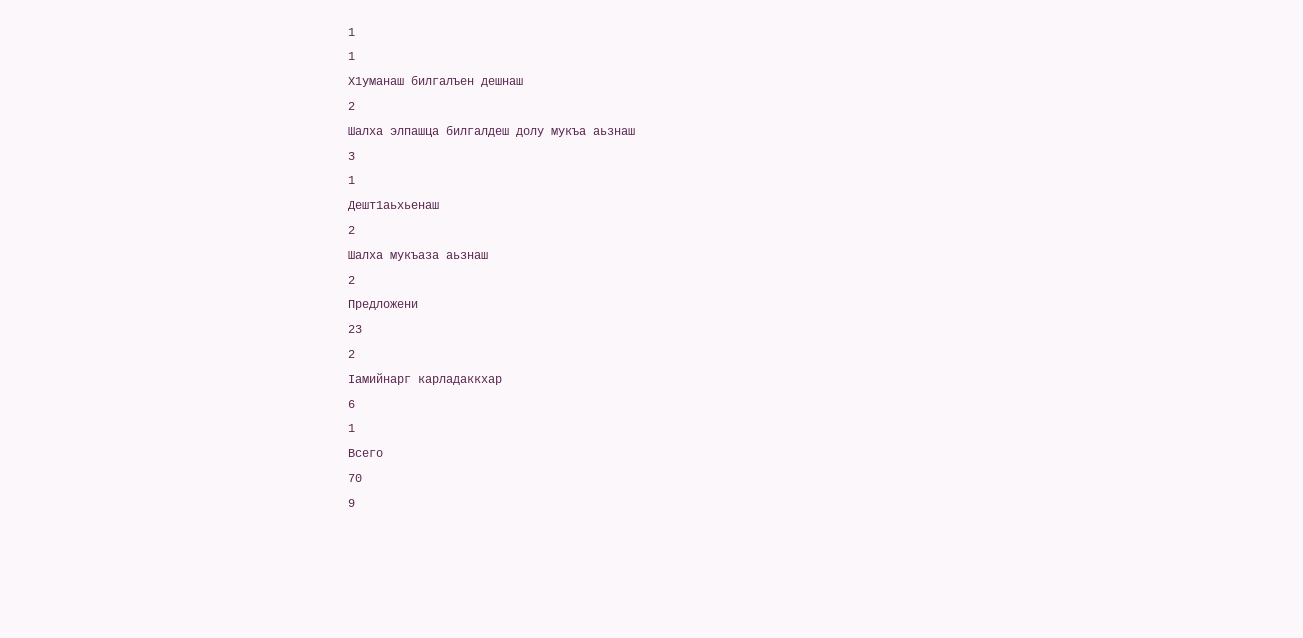1
1
Х1уманаш билгалъен дешнаш
2
Шалха элпашца билгалдеш долу мукъа аьзнаш
3
1
Дешт1аьхьенаш
2
Шалха мукъаза аьзнаш
2
Предложени
23
2
Iамийнарг карладаккхар
6
1
Всего
70
9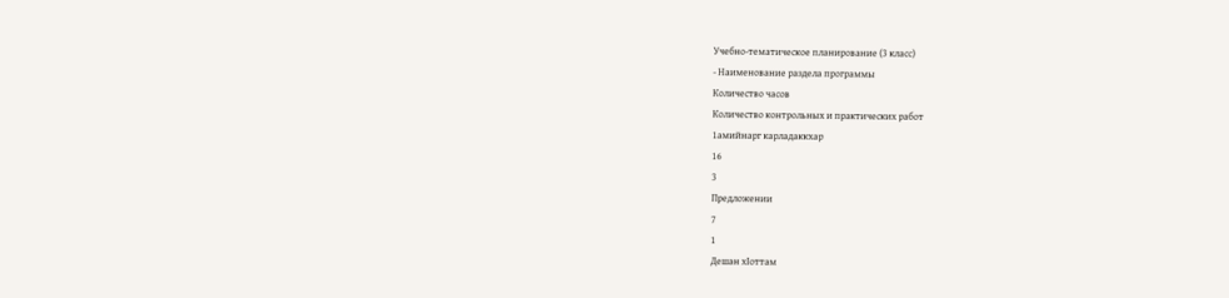Учебно-тематическое планирование (3 класс)
- Наименование раздела программы
Количество часов
Количество контрольных и практических работ
1амийнарг карладаккхар
16
3
Предложении
7
1
Дешан хIоттам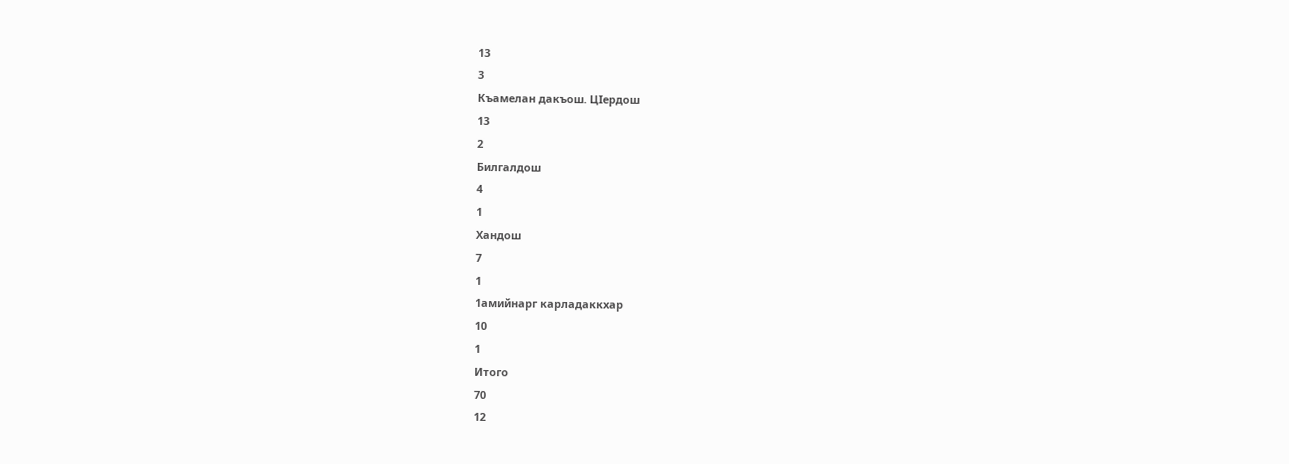13
3
Къамелан дакъош. ЦIердош
13
2
Билгалдош
4
1
Хандош
7
1
1амийнарг карладаккхар
10
1
Итого
70
12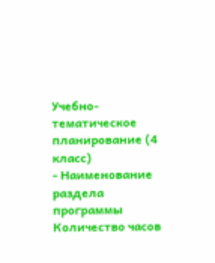Учебно-тематическое планирование (4 класс)
- Наименование раздела программы
Количество часов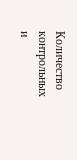Количество контрольных и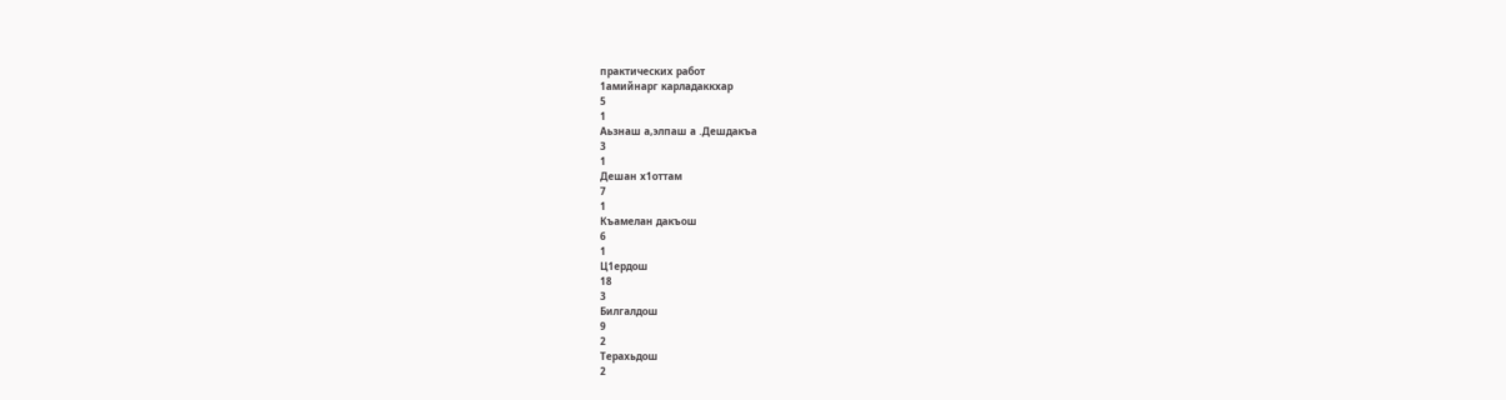практических работ
1амийнарг карладаккхар
5
1
Аьзнаш а,элпаш а .Дешдакъа
3
1
Дешан х1оттам
7
1
Къамелан дакъош
6
1
Ц1ердош
18
3
Билгалдош
9
2
Терахьдош
2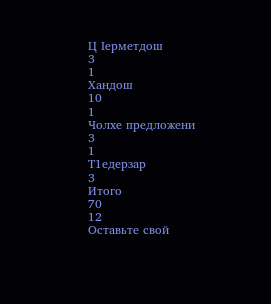Ц Iерметдош
3
1
Хандош
10
1
Чолхе предложени
3
1
Т1едерзар
3
Итого
70
12
Оставьте свой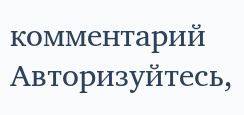комментарий
Авторизуйтесь,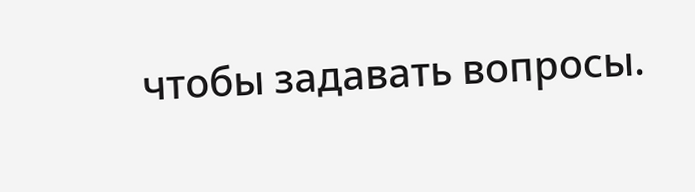чтобы задавать вопросы.